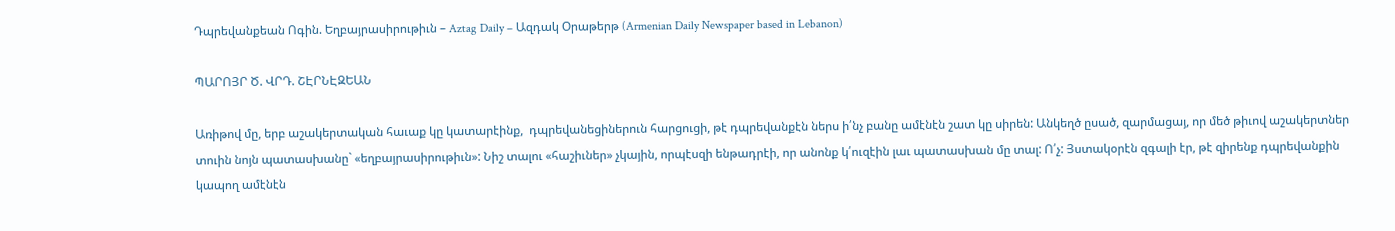Դպրեվանքեան Ոգին. Եղբայրասիրութիւն – Aztag Daily – Ազդակ Օրաթերթ (Armenian Daily Newspaper based in Lebanon)

ՊԱՐՈՅՐ Ծ. ՎՐԴ. ՇԷՐՆԷԶԵԱՆ

Առիթով մը, երբ աշակերտական հաւաք կը կատարէինք,  դպրեվանեցիներուն հարցուցի, թէ դպրեվանքէն ներս ի՛նչ բանը ամէնէն շատ կը սիրեն: Անկեղծ ըսած, զարմացայ, որ մեծ թիւով աշակերտներ տուին նոյն պատասխանը` «եղբայրասիրութիւն»: Նիշ տալու «հաշիւներ» չկային, որպէսզի ենթադրէի, որ անոնք կ՛ուզէին լաւ պատասխան մը տալ: Ո՛չ: Յստակօրէն զգալի էր, թէ զիրենք դպրեվանքին կապող ամէնէն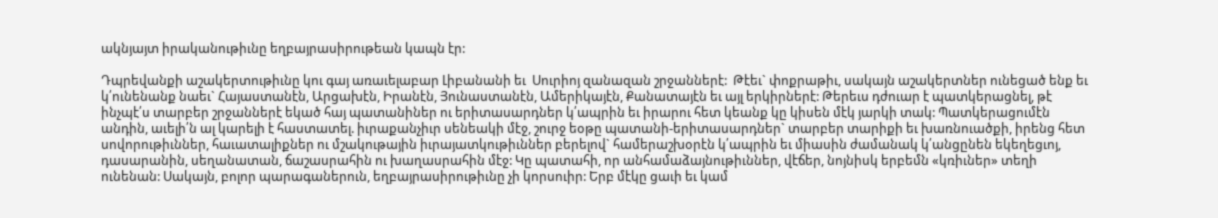ակնյայտ իրականութիւնը եղբայրասիրութեան կապն էր:

Դպրեվանքի աշակերտութիւնը կու գայ առաւելաբար Լիբանանի եւ  Սուրիոյ զանազան շրջաններէ:  Թէեւ` փոքրաթիւ, սակայն աշակերտներ ունեցած ենք եւ կ՛ունենանք նաեւ` Հայաստանէն, Արցախէն, Իրանէն, Յունաստանէն, Ամերիկայէն, Քանատայէն եւ այլ երկիրներէ: Թերեւս դժուար է պատկերացնել, թէ ինչպէ՛ս տարբեր շրջաններէ եկած հայ պատանիներ ու երիտասարդներ կ՛ապրին եւ իրարու հետ կեանք կը կիսեն մէկ յարկի տակ: Պատկերացումէն անդին, աւելի՛ն ալ կարելի է հաստատել. իւրաքանչիւր սենեակի մէջ, շուրջ եօթը պատանի-երիտասարդներ` տարբեր տարիքի եւ խառնուածքի, իրենց հետ սովորութիւններ, հաւատալիքներ ու մշակութային իւրայատկութիւններ բերելով` համերաշխօրէն կ՛ապրին եւ միասին ժամանակ կ՛անցընեն եկեղեցւոյ, դասարանին, սեղանատան, ճաշասրահին ու խաղասրահին մէջ: Կը պատահի, որ անհամաձայնութիւններ, վէճեր, նոյնիսկ երբեմն «կռիւներ» տեղի ունենան: Սակայն, բոլոր պարագաներուն, եղբայրասիրութիւնը չի կորսուիր: Երբ մէկը ցաւի եւ կամ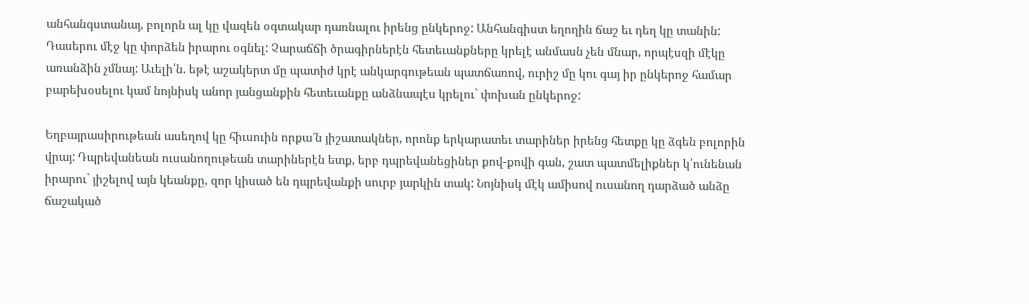անհանգստանայ, բոլորն ալ կը վազեն օգտակար դառնալու իրենց ընկերոջ: Անհանգիստ եղողին ճաշ եւ դեղ կը տանին: Դասերու մէջ կը փորձեն իրարու օգնել: Չարաճճի ծրագիրներէն հետեւանքները կրելէ անմասն չեն մնար, որպէսզի մէկը առանձին չմնայ: Աւելի՛ն. եթէ աշակերտ մը պատիժ կրէ անկարգութեան պատճառով, ուրիշ մը կու գայ իր ընկերոջ համար բարեխօսելու կամ նոյնիսկ անոր յանցանքին հետեւանքը անձնապէս կրելու` փոխան ընկերոջ:

Եղբայրասիրութեան ասեղով կը հիւսուին որքա՜ն յիշատակներ, որոնք երկարատեւ տարիներ իրենց հետքը կը ձգեն բոլորին վրայ: Դպրեվանեան ուսանողութեան տարիներէն ետք, երբ դպրեվանեցիներ քով-քովի գան, շատ պատմելիքներ կ՛ունենան իրարու` յիշելով այն կեանքը, զոր կիսած են դպրեվանքի սուրբ յարկին տակ: Նոյնիսկ մէկ ամիսով ուսանող դարձած անձը ճաշակած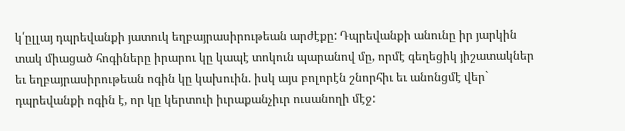կ՛ըլլայ դպրեվանքի յատուկ եղբայրասիրութեան արժէքը: Դպրեվանքի անունը իր յարկին տակ միացած հոգիները իրարու կը կապէ տոկուն պարանով մը, որմէ գեղեցիկ յիշատակներ եւ եղբայրասիրութեան ոգին կը կախուին. իսկ այս բոլորէն շնորհիւ եւ անոնցմէ վեր` դպրեվանքի ոգին է, որ կը կերտուի իւրաքանչիւր ուսանողի մէջ: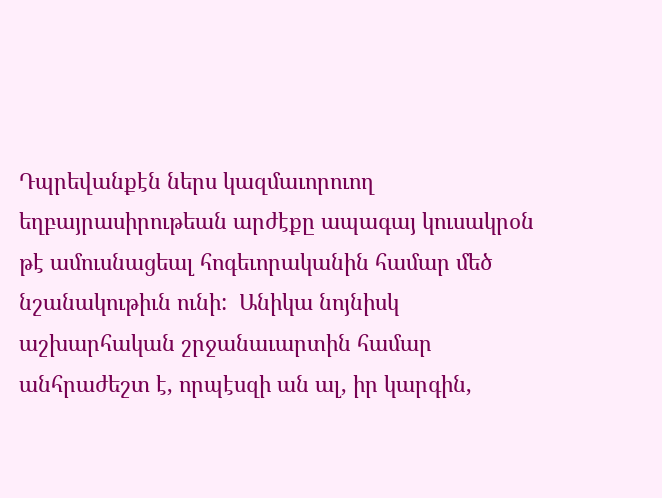Դպրեվանքէն ներս կազմաւորուող եղբայրասիրութեան արժէքը ապագայ կուսակրօն թէ ամուսնացեալ հոգեւորականին համար մեծ նշանակութիւն ունի:  Անիկա նոյնիսկ աշխարհական շրջանաւարտին համար անհրաժեշտ է, որպէսզի ան ալ, իր կարգին,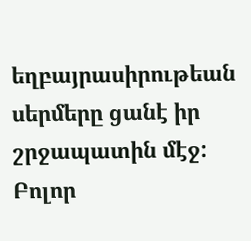եղբայրասիրութեան սերմերը ցանէ իր շրջապատին մէջ: Բոլոր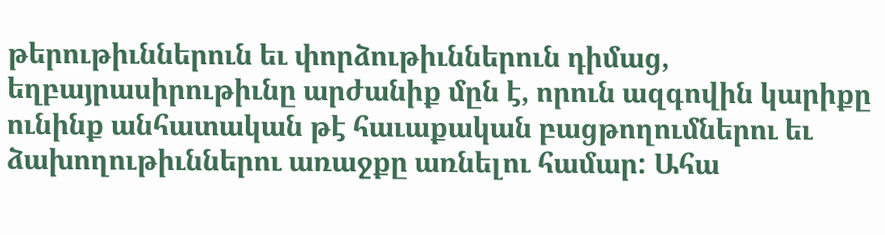թերութիւններուն եւ փորձութիւններուն դիմաց, եղբայրասիրութիւնը արժանիք մըն է, որուն ազգովին կարիքը ունինք անհատական թէ հաւաքական բացթողումներու եւ  ձախողութիւններու առաջքը առնելու համար: Ահա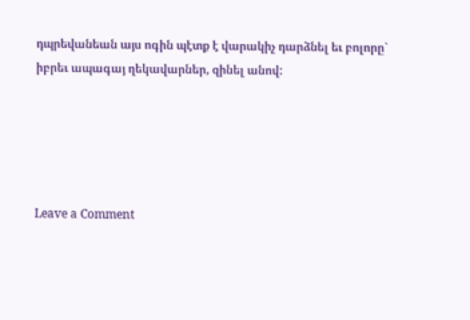դպրեվանեան այս ոգին պէտք է վարակիչ դարձնել եւ բոլորը` իբրեւ ապագայ ղեկավարներ, զինել անով:





Leave a Comment